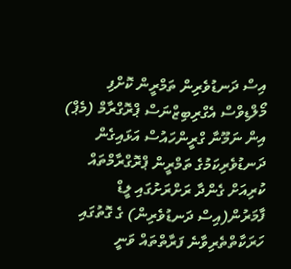އިސް ދަނޑުވެރިން ތަމްރީން ކޮށްފި
މޯލްޑިވްސް އެގްރިބިޒްނަސް ޕްރޮގްރާމް (މެޕް) އިން ނަމޫނާ ގްރީންހައުސް އަޅައިގެން ދަނޑުވެރިކަމުގެ ތަމްރީން ޕްރޮގްރާމްތައް ކުރިއަށް ގެންދާ ރަށްރަށުގައި ލީޑް ފާމަރުން(އިސް ދަނޑުވެރިން) ގެ ގޮތުގައި ހަރަކާތްތެރިވާނެ ފަރާތްތައް ވަނީ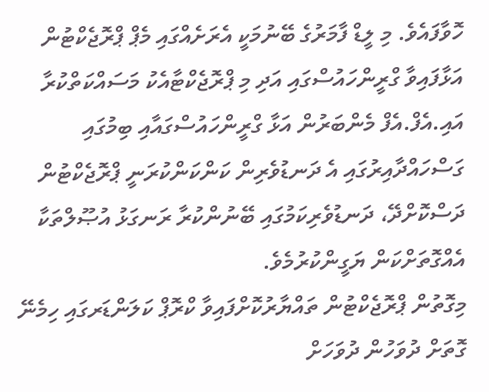ހޮވާފައެވެ. މި ލީޑް ފާމަރުގެ ބޭނުމަކީ އެރަށެއްގައި މެޕް ޕްރޮޖެކްޓުން އަޅާފައިވާ ގްރީންހައުސްގައި އަދި މި ޕްރޮޖެކްޓާއެކު މަސައްކަތްކުރާ އައި.އެފް.އެފް މެންބަރުން އަޅާ ގްރީންހައުސްގައާއި ބިމުގައި ގަސްހައްދާއިރުގައި އެ ދަނޑުވެރިން ކަންކަންކުރަނީ ޕްރޮޖެކްޓުން ދަސްކޮށްދޭ، ދަނޑުވެރިކަމުގައި ބޭނުންކުރާ ރަނގަޅު އުޞޫލްތަކާ އެއްގޮތަށްކަން ޔަގީންކުރުމެވެ.
މިގޮތުން ޕްރޮޖެކްޓުން ތައްޔާރުކޮށްފައިވާ ކްރޮޕް ކަލަންޑަރގައި ހިމެނޭ ގޮތަށް ދުވަހުން ދުވަހަށް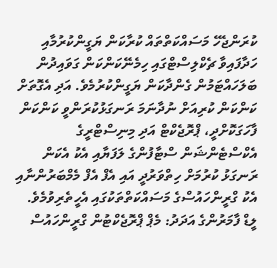ކުރަންޖެހޭ މަސައްކަތްތައް ކުރާކަން ޔަގީންކުރުމާއި ހަދާފައިވާ ޗެކްލިސްޓްގައި ހިމެނޭކަންކަން ގަވައިދުން ބަލަހައްޓަމުން ގެންދާކަން ޔަގީންކުރުމެވެ. އަދި އެގޮތަށް ކަންކަން ކުރިއަށް ނުދާނަމަ ރަނގަޅުކުރަންވީ ކަންކަން ފާހަގަކޮށްދީ، ޕްރޮޖެކްޓް އަދި މިނިސްޓްރީގެ އެކްސްޓެންޝަން ސްޓާފުންގެ ލަފަޔާއި އެކު އެކަން ރަނގަޅު ކުރުމަށް ހިތްވަރުދީ އައި އެފް އެފް މެމްބަރުންނާއި އެކު ގްރީންހައުސްގެ މަސައްކަތްތަކުގައި އެހީތެރިވުމެވެ.
ލީޑް ފާމަރުންގެ އަދަދު: މެޕް ޕްރޮޖެކްޓުން ގްރީންހައުސް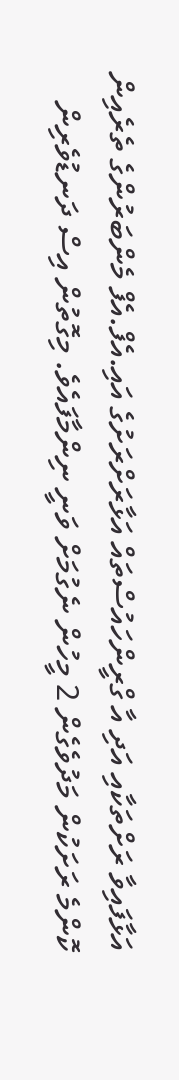އަޅާފައިވާ ރަށްތަކާއި އަދި އާ ގްރީންހައުސްތައް އަޅާރަށްރަށުގެ އައި.އެފް.އެފް މެންބަރުންގެ ތެރެއިން ކޮންމެ ރަށަކުން މަދުވެގެން 2 މީހުން ނެގުމަށް ވަނީ ނިންމާފައެވެ. މިގޮތުން އިސް ދަނޑުވެރިން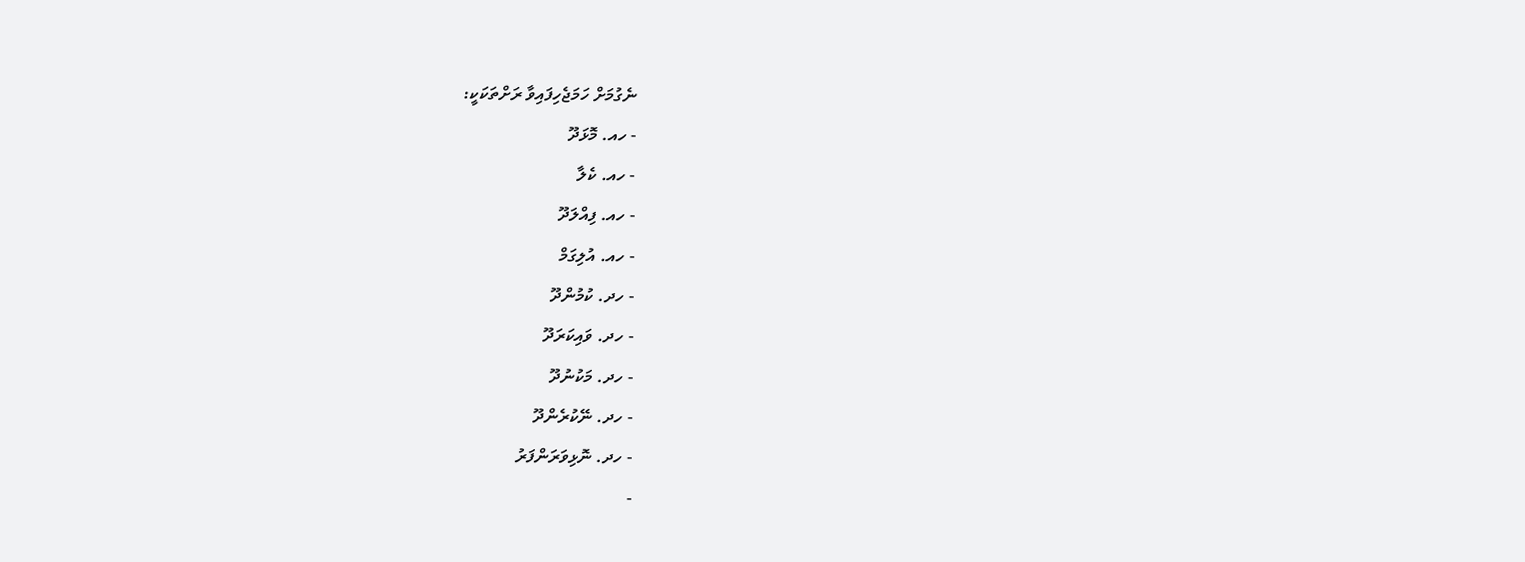ނެގުމަށް ހަމަޖެހިފައިވާ ރަށްތަކަކީ:
- ހއ. މޮޅަދޫ
- ހއ. ކެލާ
- ހއ. ފިއްލަދޫ
- ހއ. އުލިގަމް
- ހދ. ކުމުންދޫ
- ހދ. ވައިކަރަދޫ
- ހދ. މަކުނުދޫ
- ހދ. ނޭކުރެންދޫ
- ހދ. ނޮޅިވަރަންފަރު
-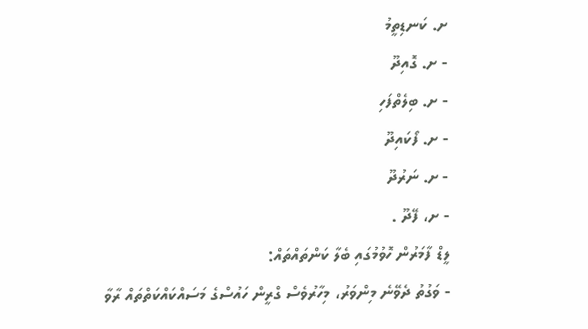ށ. ކަނޑިތީމު
- ށ. ގޮއިދޫ
- ށ. ބިލެތްފަހި
- ށ. ފޯކައިދޫ
- ށ. ނަރުދޫ
- ށ، ފޭދޫ .
ލީޑް ފާމަރުން ހޮވުމުގައި ބެލާ ކަންތައްތައް:
- ވަގުތު ދެވޭނެ މިންވަރު، މިހާރުވެސް ގްރީން ހައުސްގެ މަސައްކައްކަތްތައް ރާވާ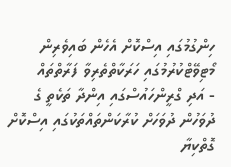ހިންގުމުގައި އިސްކޮށް އެހެން ބައިވެރިން މޯޓިވޭޓްކުރުމުގައި ހަރަކާތްތެރިވާ ފަރާތްތައް
- އަދި ގްރީންހައުސްގައި އިންދާ ތަކެތީ ގެ ދުވަހުން ދުވަހަށް ކުރާކަންތައްތަކުގައި އިސްކޮށް ގޮތްކިޔާ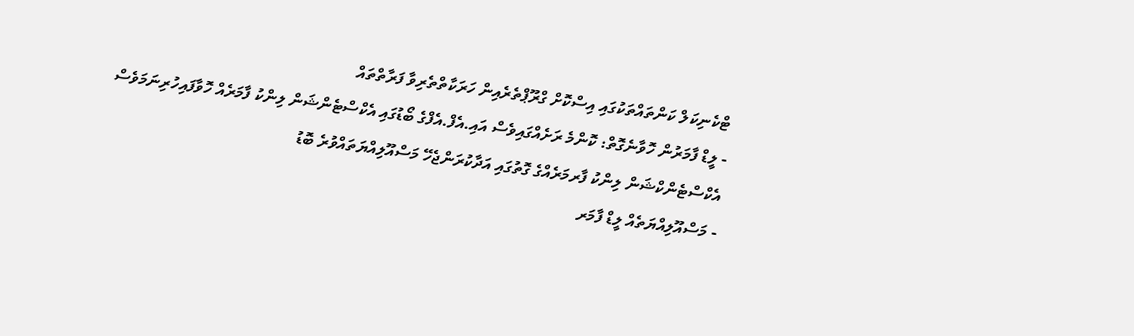ޓްކެނިކަލް ކަންތައްތަކުގައި އިސްކޮށް ގްރޫޕްތެރެއިން ހަރަކާތްތެރިވާ ފަރާތްތައް
- ލީޑް ފާމަރުން ހޮވާނެގޮތް: ކޮންމެ ރަށެއްގައިވެސް އައި.އެފް.އެފްގެ ބޯޑުގައި އެކްސްޓެންޝަން ލިންކު ފާމަރެއް ހޮވާފައިހުރިނަމަވެސް އެކްސްޓެންކްޝަން ލިންކު ފާރމަރެއްގެ ގޮތުގައި އަދާކުރަންޖެހޭ މަސްއޫލިއްޔަތައްވުރެ ބޮޑު
- މަސްއޫލިއްޔަތެއް ލީޑް ފާމަރ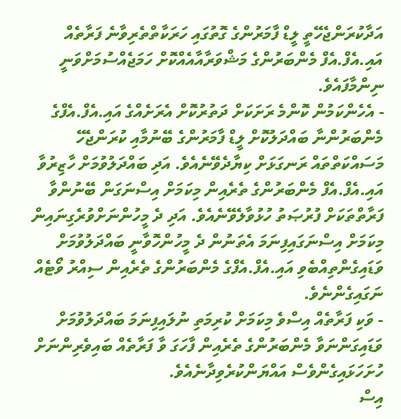އަދާކުރަންޖެހޭތީ ލީޑް ފާމަރުންގެ ގޮތުގައި ހަރަކާތްތެރިވާނެ ފަރާތެއް އައި.އެފް.އެފް މެންބަރުންގެ މަޝްވަރާއާއެއްކޮށް ހަމަޖެއްސުމަށްވަނީ ނިންމާފައެވެ.
- އެހެންކަމުން ކޮންމެ ރަށަކަށް ދަތުރުކޮށް އެރަށެއްގެ އައި.އެފް.އެފްގެ މެންބަރުންނާ ބައްދަލުކޮށް ލީޑް ފާމަރުންގެ ބޭނުމާއި ކުރަންޖެހޭ މަސައްކަތްތައް ރަނގަޅަށް ކިޔާދެވޭނެއެވެ. އަދި ބައްދަލުވުމަށް ހާޒިރުވާ އައި.އެފް.އެފް މެންބަރުންގެ ތެރެއިން މިކަމަށް އިސްނަގަން ބޭނުންވާ ފަރާތްތަކަށް ފުރުޞަތު ހުޅުވާލެވޭނެއެވެ. އަދި ދެ މީހުންނަށްވުރެގިނައިން މިކަމަށް އިސްނަގައިފިނަމަ އެތަނުން ދެ މީހުންހޮވާނީ ބައްދަލުވުމަށް ވަޑައިގެންތިއްބެވި އައި.އެފް.އެފްގެ މެންބަރުންގެ ތެރެއިން ސިއްރު ވޯޓެއް ނަގައިގެންނެވެ.
- ވަކި ފަރާތެއް އިސްވެ މިކަމަށް ކުރިމަތި ނުލައިފިނަމަ ބައްދަލުވުމަށް ވަޑައިގަންނަވާ މެންބަރުންގެ ތެރެއިން ފާހަގަ ވާ ފަރާތެއް ބައިވެރިންނަށް ހުށަހަޅައިގެންވެސް އައްޔަންކުރެވިދާނެއެވެ.
އިސް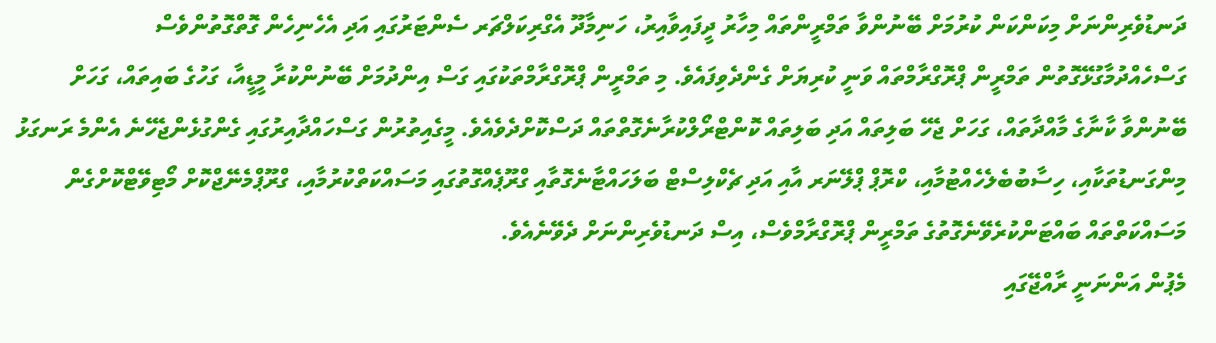ދަނޑުވެރިންނަށް މިކަންކަން ކުރުމަށް ބޭނުންވާ ތަމްރީންތައް މިހާރު ދީފައިވާއިރު، ހަނިމާދޫ އެގްރިކަލްޗަރ ސެންޓަރުގައި އަދި އެހެނިހެން ގޮތްގޮތުންވެސް ގަސްހެއްދުމާގުޅޭގޮތުން ތަމްރީން ޕްރޮގްރާމްތައް ވަނީ ކުރިޔަށް ގެންދެވިފައެވެ. މި ތަމްރީން ޕްރޮގްރާމްތަކުގައި ގަސް އިންދުމަށް ބޭނުންކުރާ މީޑީއާ، ގަހުގެ ބައިތައް، ގަހަށް ބޭނުންވާ ކާނާގެ މާއްދާތައް، ގަހަށް ޖެހޭ ބަލިތައް އަދި ބަލިތައް ކޮންޓްރޯލްކުރާނެގޮތްތައް ދަސްކޮށްދެވެއެވެ. މީގެއިތުރުން ގަސްހައްދާއިރުގައި ގެންގުޅެންޖެހޭނެ އެންމެ ރަނގަޅު މިންގަނޑުތަކާއި، ހިސާބުބެލެހެއްޓުމާއި، ކްރޮޕް ޕްލޭނަރ އާއި އަދި ޗެކްލިސްޓް ބަލަހައްޓާނެގޮތާއި ގްރޫޕެއްގޮތުގައި މަސައްކަތްކުރުމާއި، ގްރޫޕްމެނޭޖްކޮށް މޯޓިވޭޓްކޮށްގެން މަސައްކަތްތައް ބައްޓަންކުރެވޭނެގޮތުގެ ތަމްރީން ޕްރޮގްރާމްވެސް، އިސް ދަނޑުވެރިންނަށް ދެވޭނެއެވެ.
މެޕުން އަންނަނީ ރާއްޖޭގައި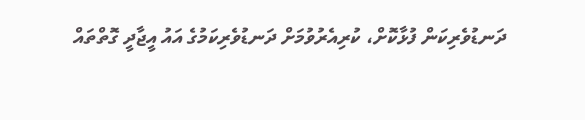ދަނޑުވެރިކަން ފުޅާކޮށް، ކުރިއެރުވުމަށް ދަނޑުވެރިކަމުގެ އައު އީޖާދީ ގޮތްތައް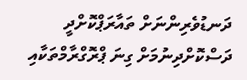ދަނޑުވެރިންނަށް ތައާރަޕްކޮށްދީ ދަސްކޮށްދިނުމަށް ގިނަ ޕްރޮގްރާމްތަކާއި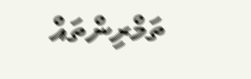ތަމްރިންތައް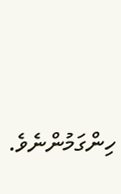ހިންގަމުންނެވެ.